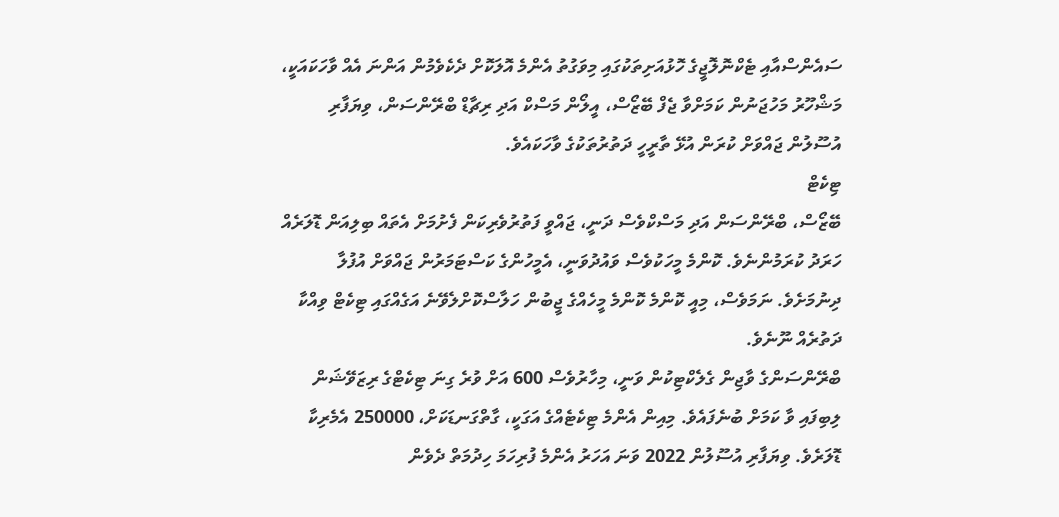ސައެންސްއާއި ޓެކްނޮލޮޖީގެ ހޮޅުއަށިތަކުގައި މިވަގުތު އެންމެ އޮލަކޮށް ދެކެވެމުން އަންނަ އެއް ވާހަކައަކީ، މަޝްހޫރު މަހުޖަނުން ކަމަށްވާ ޖެފް ބޭޒޯސް، އީލޯން މަސްކް އަދި ރިޗާޑް ބްރޭންސަން، ވިޔަފާރި އުސޫލުން ޖައްވަށް ކުރަން އުޅޭ ތާރީހީ ދަތުރުތަކުގެ ވާހަކައެވެ.
ޓިކެޓް
ބޭޒޯސް، ބްރޭންސަން އަދި މަސްކްވެސް ދަނީ، ޖައްވީ ފަތުރުވެރިކަން ފެށުމަށް އެތައް ބިލިއަން ޑޮލަރެއް ހަރަދު ކުރަމުންނެވެ. ކޮންމެ މީހަކުވެސް ވައުދުވަނީ، އެމީހުންގެ ކަސްޓަމަރުން ޖައްވަށް އުފުލާ ދިނުމަށެވެ. ނަމަވެސް، މިއީ ކޮންމެ ކޮންމެ މީހެއްގެ ޖީބުން ހަލާސްކޮށްލެވޭނެ އަގެއްގައި ޓިކެޓް ވިއްކާ ދަތުރެއް ނޫނެވެ.
ބްރޭންސަންގެ ވާޖިން ގެލެކްޓިކުން ވަނީ، މިހާރުވެސް 600 އަށް ވުރެ ގިނަ ޓިކެޓްގެ ރިޒަވޭޝަން ލިބިފައި ވާ ކަމަށް ބުނެފައެވެ. މިއިން އެންމެ ޓިކެޓެއްގެ އަގަކީ، ގާތްގަނޑަކަށް، 250000 އެމެރިކާ ޑޮލަރެވެ. ވިޔަފާރި އުސޫލުން 2022 ވަނަ އަހަރު އެންމެ ފުރިހަމަ ހިދުމަތް ދެވެން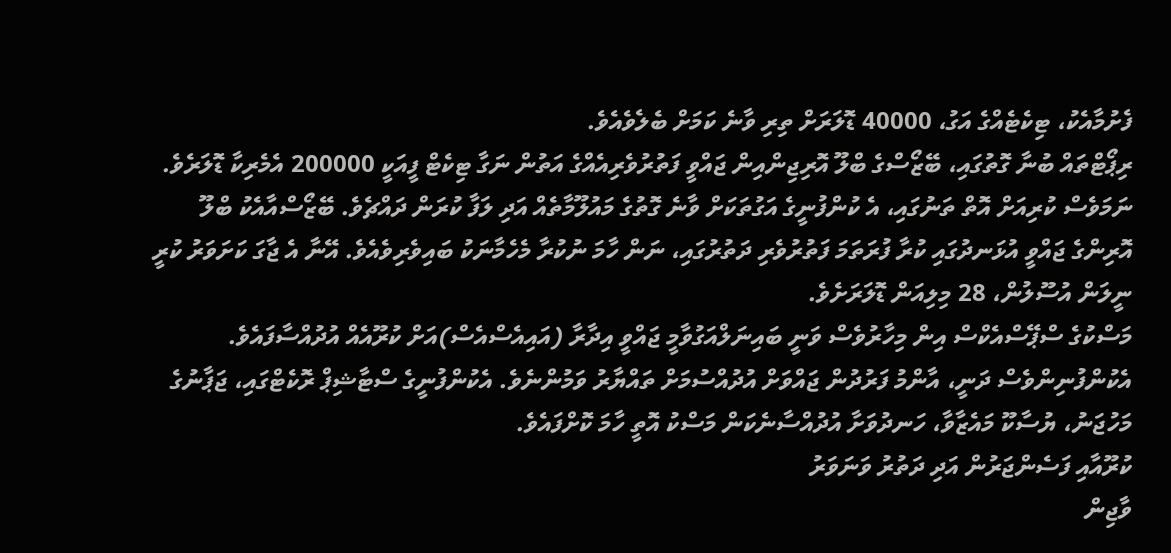ފެށުމާއެކު، ޓިކެޓެއްގެ އަގު، 40000 ޑޮލަރަށް ތިރި ވާނެ ކަމަށް ބެލެވެއެވެ.
ރިޕޯޓްތައް ބުނާ ގޮތުގައި، ބޭޒޯސްގެ ބްލޫ އޮރިޖިންއިން ޖައްވީ ފަތުރުވެރިއެއްގެ އަތުން ނަގާ ޓިކެޓް ފީއަކީ 200000 އެމެރިކާ ޑޮލަރެވެ. ނަމަވެސް ކުރިއަށް އޮތް ތަނުގައި، އެ ކުންފުނީގެ އަގުތަކަށް ވާނެ ގޮތުގެ މައުލޫމާތެއް އަދި ލަފާ ކުރަން ދައްޗެވެ. ބޭޒޯސްއާއެކު ބްލޫ އޮރިންގެ ޖައްވީ އުޅަނދުގައި ކުރާ ފުރަތަމަ ފަތުރުވެރި ދަތުރުގައި، ނަން ހާމަ ނުކުރާ މެހެމާނަކު ބައިވެރިވެއެވެ. އޭނާ އެ ޖާގަ ކަށަވަރު ކުރީ ނީލަން އުސޫލުން، 28 މިލިއަން ޑޮލަރަށެވެ.
މަސްކުގެ ސްޕޭސްއެކްސް އިން މިހާރުވެސް ވަނީ ބައިނަލްއަގުވާމީ ޖައްވީ އިދާރާ (އައިއެސްއެސް)އަށް ކުރޫއެއް އުދުއްސާފައެވެ. އެކުންފުނިންވެސް ދަނީ، އާންމު ފަރުދުން ޖައްވަށް އުދުއްސުމަށް ތައްޔާރު ވަމުންނެވެ. އެކުންފުނީގެ ސްޓާޝިޕް ރޮކެޓްގައި، ޖަޕާނުގެ މަހުޖަނު، ޔުސާކޫ މައެޒާވާ، ހަނދުވަށާ އުދުއްސާނެކަން މަސްކު އޮތީ ހާމަ ކޮށްފައެވެ.
ކުރޫއާއި ފަސެންޖަރުން އަދި ދަތުރު ވަނަވަރު
ވާޖިން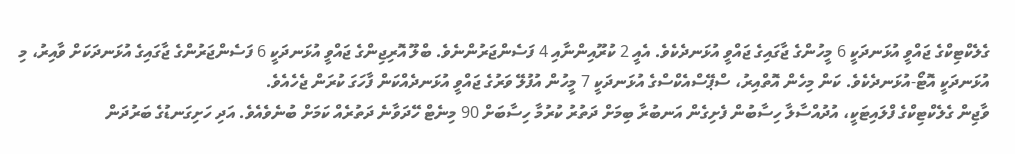ގެލެކްޓިކްގެ ޖައްވީ އުޅަނދަކީ 6 މީހުންގެ ޖާގައިގެ ޖައްވީ އުޅަނދެކެވެ. އެއީ 2 ކުރޫއިންނާއި 4 ފަސެންޖަރުންނެވެ. ބްލޫ އޮރިޖިންގެ ޖައްވީ އުޅަނދަކީ 6 ފަސެންޖަރުންގެ ޖާގައިގެ އުޅަނދަކަށް ވާއިރު، މި އުޅަނދަކީ އޮޓޯ-އުޅަނދެކެވެ. ކަން މިހެން އޮތްއިރު، ސްޕޭސްއެކްސްގެ އުޅަނދަކީ 7 މީހުން އުފުލޭ ވަރުގެ ޖައްވީ އުޅަނދެއްކަން ފާހަގަ ކުރަން ޖެހެއެވެ.
ވާޖިން ގެލެކްޓިކްގެ ފްލައިޓަކީ، އުދުއްސާލާ ހިސާބުން ފެށިގެން އަނބުރާ ބިމަށް ދަތުރު ކުރުމާ ހިސާބަށް 90 މިނެޓް ހޭދަވާނެ ދަތުރެއް ކަމަށް ބުނެވެއެވެ. އަދި ހަށިގަނޑުގެ ބަރުދަން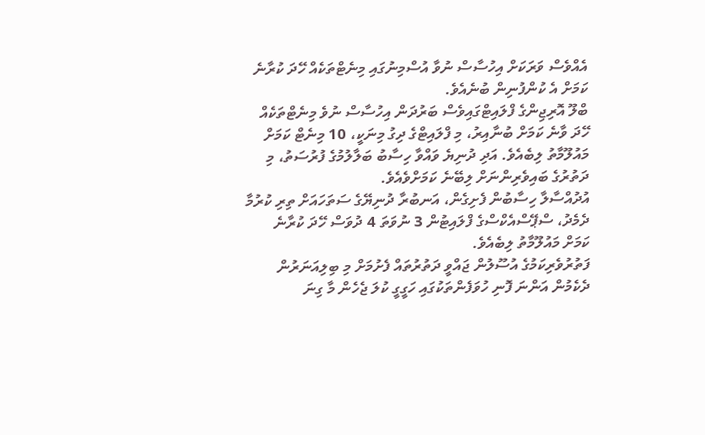އެއްވެސް ވަރަކަށް އިހުސާސް ނުވާ އުސްމިނުގައި މިނެޓްތަކެއް ހޭދަ ކުރާނެ ކަމަށް އެ ކުންފުނިން ބުނެއެވެ.
ބްލޫ އޮރިޖިންގެ ފްލައިޓްގައިވެސް ބަރުދަން އިހުސާސް ނުވެ މިނެޓްތަކެއް ހޭދަ ވާނެ ކަމަށް ބުނާއިރު، މި ފްލައިޓްގެ ދިގު މިނަކީ، 10 މިނެޓް ކަމަށް މައުލޫމާތު ލިބެއެވެ. އަދި ދުނިޔެ ވައްވާ ހިސާބު ބަލާލުމުގެ ފުރުސަތު، މި ދަތުރުގެ ބައިވެރިންނަށް ލިބޭނެ ކަމަށްވެއެވެ.
އުދުއްސާލާ ހިސާބުން ފެށިގެން، އަނބުރާ ދުނިޔޭގެ ސަތަހައަށް ތިރި ކުރުމާ ދެމެދު، ސްޕޭސްއެކްސްގެ ފްލައިޓުން 3 ނުވަތަ 4 ދުވަސް ހޭދަ ކުރާނެ ކަމަށް މައުލޫމާތު ލިބެއެވެ.
ފަތުރުވެރިކަމުގެ އުސޫލުން ޖައްވީ ދަތުރުތައް ފެށުމަށް މި ބިލިއަނަރުން ދެކެމުން އަންނަ ފޮނި ހުވަފެންތަކުގައި ހަގީގީ ކުލަ ޖެހެން މާ ގިނަ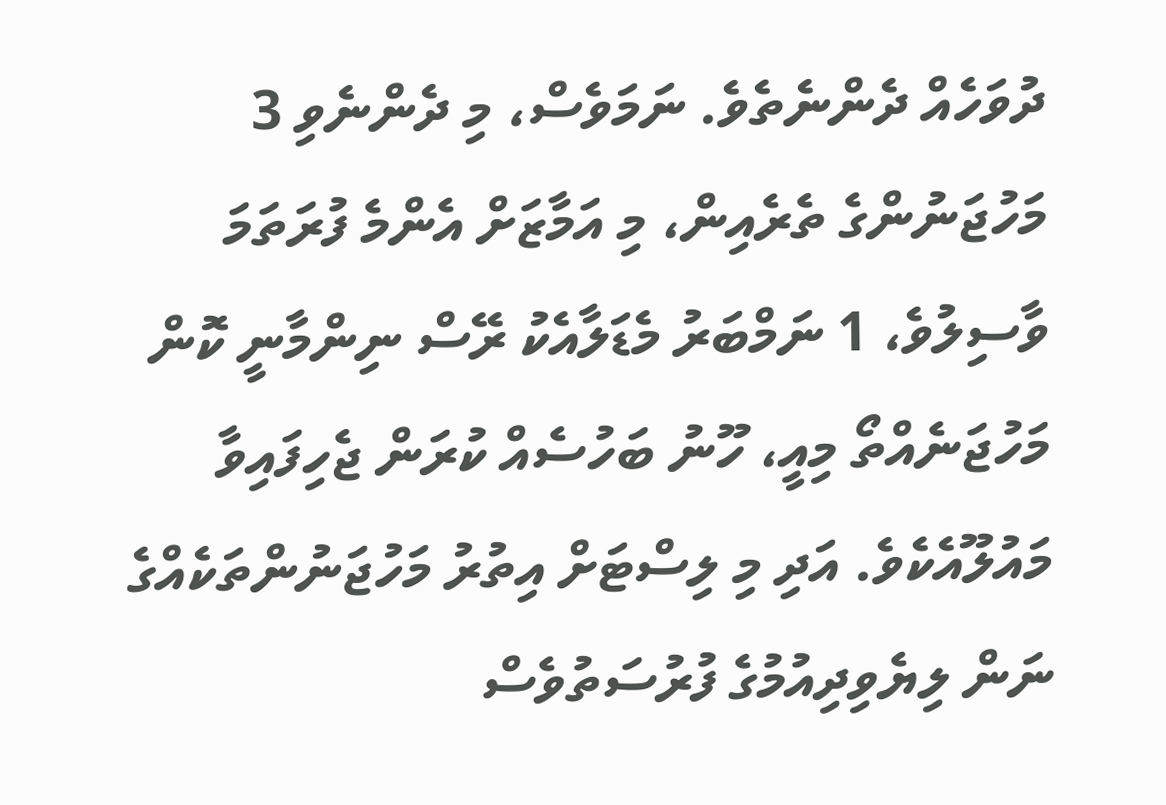ދުވަހެއް ދެންނެތެވެ. ނަމަވެސް، މި ދެންނެވި 3 މަހުޖަނުންގެ ތެރެއިން، މި އަމާޒަށް އެންމެ ފުރަތަމަ ވާސިލުވެ، 1 ނަމްބަރު މެޑަލާއެކު ރޭސް ނިންމާނީ ކޮން މަހުޖަނެއްތޯ މިއީ، ހޫނު ބަހުސެއް ކުރަން ޖެހިފައިވާ މައުލޫއެކެވެ. އަދި މި ލިސްޓަށް އިތުރު މަހުޖަނުންތަކެއްގެ ނަން ލިޔެވިދިއުމުގެ ފުރުސަތުވެސް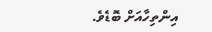އިންތިހާއަށް ބޮޑެވެ.